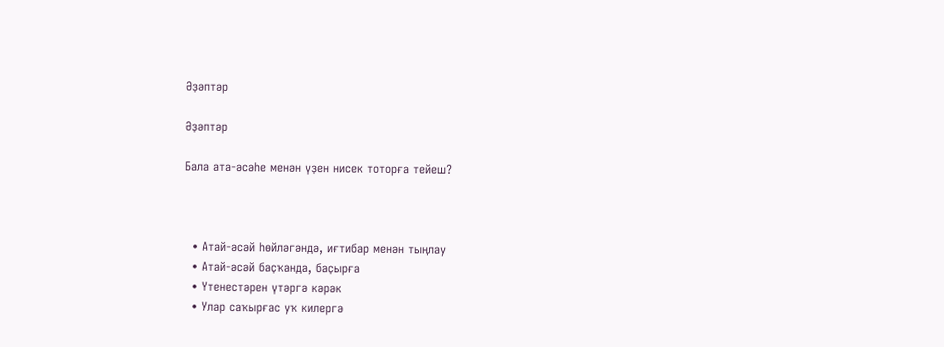Әҙәптәр

Әҙәптәр

Бала ата-әсәһе менән үҙен нисек тоторға тейеш?



  • Атай-әсәй һөйләгәндә, иғтибар менән тыңлау
  • Атай-әсәй баҫҡанда, баҫырға
  • Үтенестәрен үтәргә кәрәк
  • Улар саҡырғас уҡ килергә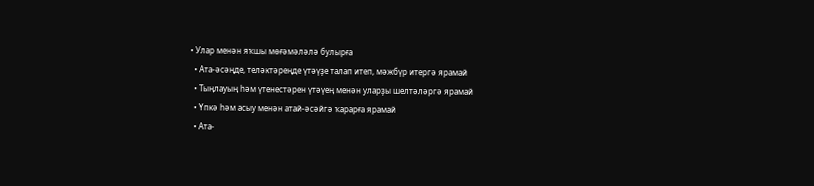• Улар менән яҡшы мөғәмәләлә булырға
  • Ата-әсәңде, теләктәреңде үтәүҙе талап итеп, мәжбүр итергә ярамай
  • Тыңлауың һәм үтенестәрен үтәүең менән уларҙы шелтәләргә ярамай
  • Үпкә һәм асыу менән атай-әсәйгә ҡарарға ярамай
  • Ата-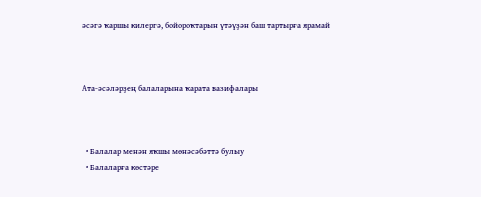әсәгә ҡаршы килергә, бойороҡтарын үтәүҙән баш тартырға ярамай



Ата-әсәләрҙең балаларына ҡарата вазифалары



  • Балалар менән яҡшы мөнәсәбәттә булыу
  • Балаларға көстәре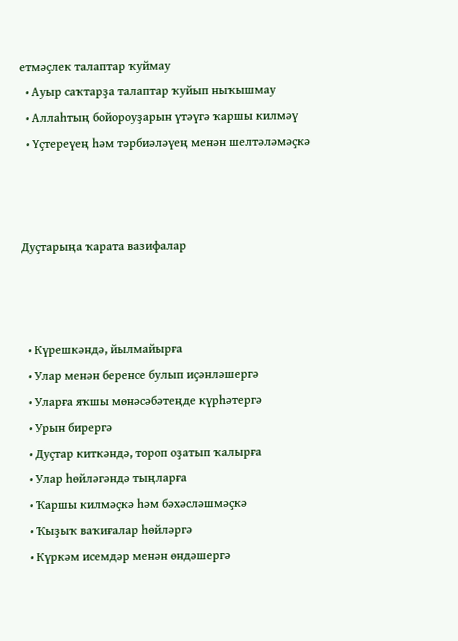етмәҫлек талаптар ҡуймау
  • Ауыр саҡтарҙа талаптар ҡуйып ныҡышмау
  • Аллаһтың бойороуҙарын үтәүгә ҡаршы килмәү
  • Үҫтереүең һәм тәрбиәләүең менән шелтәләмәҫкә



Дуҫтарыңа ҡарата вазифалар



  • Күрешкәндә, йылмайырға
  • Улар менән беренсе булып иҫәнләшергә
  • Уларға яҡшы мөнәсәбәтеңде күрһәтергә
  • Урын бирергә
  • Дуҫтар киткәндә, тороп оҙатып ҡалырға
  • Улар һөйләгәндә тыңларға
  • Ҡаршы килмәҫкә һәм бәхәсләшмәҫкә
  • Ҡыҙыҡ ваҡиғалар һөйләргә
  • Күркәм исемдәр менән өндәшергә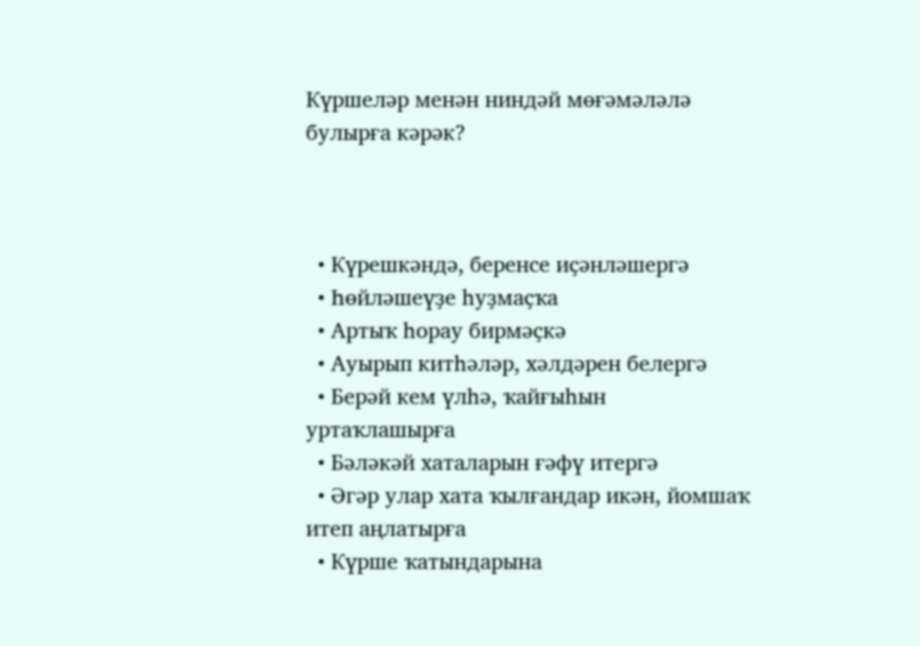Күршеләр менән ниндәй мөғәмәләлә булырға кәрәк?



  • Күрешкәндә, беренсе иҫәнләшергә
  • Һөйләшеүҙе һуҙмаҫҡа
  • Артыҡ һорау бирмәҫкә
  • Ауырып китһәләр, хәлдәрен белергә
  • Берәй кем үлһә, ҡайғыһын уртаҡлашырға
  • Бәләкәй хаталарын ғәфү итергә
  • Әгәр улар хата ҡылғандар икән, йомшаҡ итеп аңлатырға
  • Күрше ҡатындарына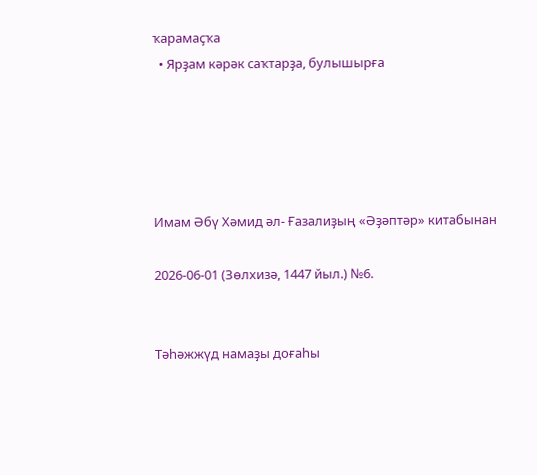ҡарамаҫҡа
  • Ярҙам кәрәк саҡтарҙа, булышырға





Имам Әбү Хәмид әл- Ғазалиҙың «Әҙәптәр» китабынан

2026-06-01 (Зөлхизә, 1447 йыл.) №6.


Тәһәжжүд намаҙы доғаһы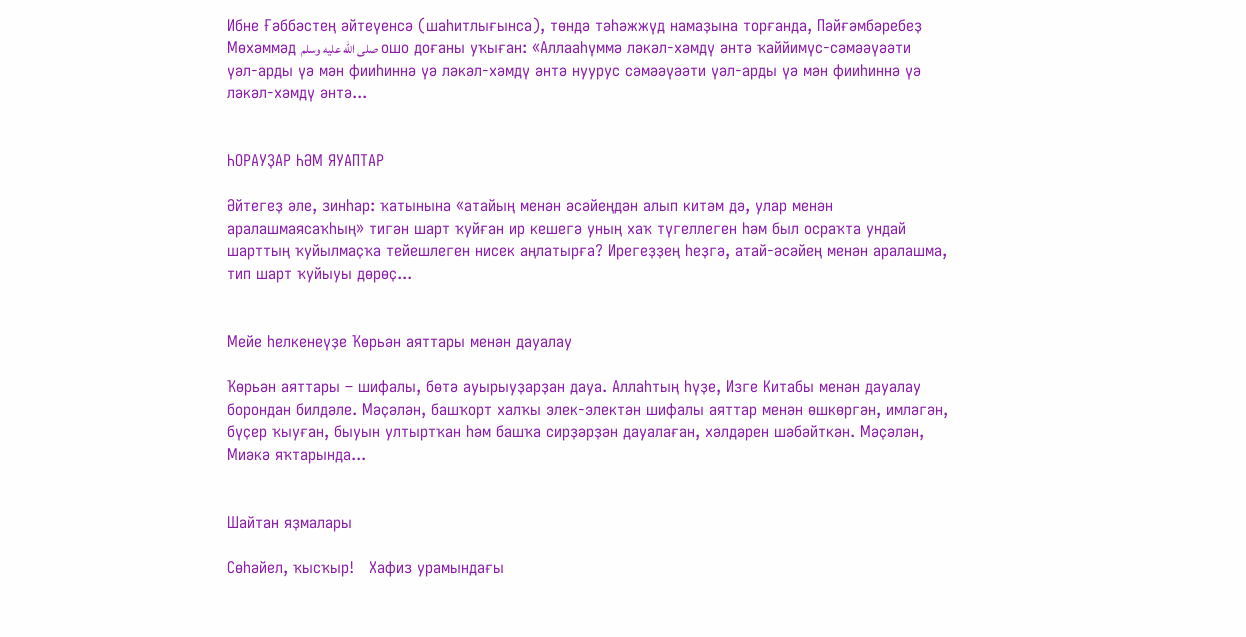Ибне Ғәббәстең әйтеүенсә (шаһитлығынса), төндә тәһәжжүд намаҙына торғанда, Пәйғәмбәребеҙ Мөхәммәд صلى الله عليه وسلم ошо доғаны уҡыған: «Аллааһүммә ләкәл-хәмдү әнтә ҡаййимүс-сәмәәүәәти үәл-арды үә мән фииһиннә үә ләкәл-хәмдү әнтә нуурус сәмәәүәәти үәл-арды үә мән фииһиннә үә ләкәл-хәмдү әнтә...


ҺОРАУҘАР ҺӘМ ЯУАПТАР

Әйтегеҙ әле, зинһар: ҡатынына «атайың менән әсәйеңдән алып китәм дә, улар менән аралашмаясаҡһың» тигән шарт ҡуйған ир кешегә уның хаҡ түгеллеген һәм был осраҡта ундай шарттың ҡуйылмаҫҡа тейешлеген нисек аңлатырға? Ирегеҙҙең һеҙгә, атай-әсәйең менән аралашма, тип шарт ҡуйыуы дөрөҫ...


Мейе һелкенеүҙе Ҡөрьән аяттары менән дауалау

Ҡөрьән аяттары – шифалы, бөтә ауырыуҙарҙан дауа. Аллаһтың һүҙе, Изге Китабы менән дауалау борондан билдәле. Мәҫәлән, башҡорт халҡы элек-электән шифалы аяттар менән өшкөргән, имләгән, бүҫер ҡыуған, быуын ултыртҡан һәм башҡа сирҙәрҙән дауалаған, хәлдәрен шәбәйткән. Мәҫәлән, Миәкә яҡтарында...


Шайтан яҙмалары

Сөһәйел, ҡысҡыр!   Хафиз урамындағы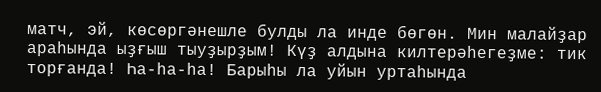матч, эй, көсөргәнешле булды ла инде бөгөн. Мин малайҙар араһында ыҙғыш тыуҙырҙым! Күҙ алдына килтерәһегеҙме: тик торғанда! Һа-һа-һа! Барыһы ла уйын уртаһында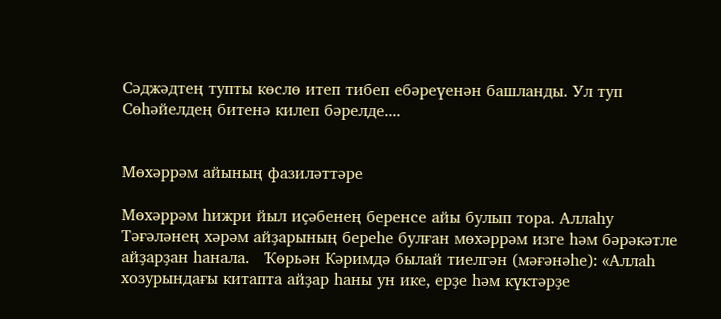Сәджәдтең тупты көслө итеп тибеп ебәреүенән башланды. Ул туп Сөһәйелдең битенә килеп бәрелде....


Мөхәррәм айының фазиләттәре

Мөхәррәм һижри йыл иҫәбенең беренсе айы булып тора. Аллаһу Тәғәләнең хәрәм айҙарының береһе булған мөхәррәм изге һәм бәрәкәтле айҙарҙан һанала.   Ҡөрьән Кәримдә былай тиелгән (мәғәнәһе): «Аллаһ хозурындағы китапта айҙар һаны ун ике, ерҙе һәм күктәрҙе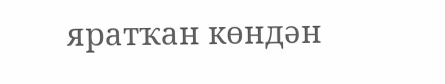яратҡан көндән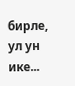бирле, ул ун ике...